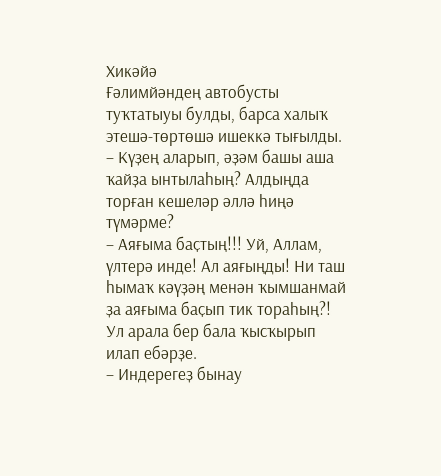Хикәйә
Ғәлимйәндең автобусты туҡтатыуы булды, барса халыҡ этешә-төртөшә ишеккә тығылды.
– Күҙең аларып, әҙәм башы аша ҡайҙа ынтылаһың? Алдыңда торған кешеләр әллә һиңә түмәрме?
– Аяғыма баҫтың!!! Уй, Аллам, үлтерә инде! Ал аяғыңды! Ни таш һымаҡ кәүҙәң менән ҡымшанмай ҙа аяғыма баҫып тик тораһың?!
Ул арала бер бала ҡысҡырып илап ебәрҙе.
– Индерегеҙ бынау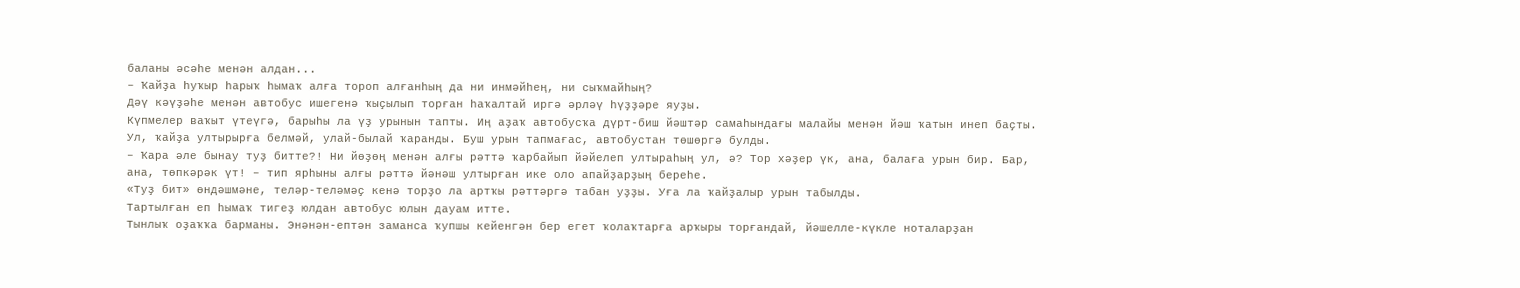баланы әсәһе менән алдан...
– Ҡайҙа һуҡыр һарыҡ һымаҡ алға тороп алғанһың да ни инмәйһең, ни сыҡмайһың?
Дәү кәүҙәһе менән автобус ишегенә ҡыҫылып торған һаҡалтай иргә әрләү һүҙҙәре яуҙы.
Күпмелер ваҡыт үтеүгә, барыһы ла үҙ урынын тапты. Иң аҙаҡ автобусҡа дүрт-биш йәштәр самаһындағы малайы менән йәш ҡатын инеп баҫты. Ул, ҡайҙа ултырырға белмәй, улай-былай ҡаранды. Буш урын тапмағас, автобустан төшөргә булды.
– Ҡара әле бынау туҙ битте?! Ни йөҙөң менән алғы рәттә ҡарбайып йәйелеп ултыраһың ул, ә? Тор хәҙер үк, ана, балаға урын бир. Бар, ана, төпкәрәк үт! – тип ярһыны алғы рәттә йәнәш ултырған ике оло апайҙарҙың береһе.
«Туҙ бит» өндәшмәне, теләр-теләмәҫ кенә торҙо ла артҡы рәттәргә табан уҙҙы. Уға ла ҡайҙалыр урын табылды.
Тартылған еп һымаҡ тигеҙ юлдан автобус юлын дауам итте.
Тынлыҡ оҙаҡҡа барманы. Энәнән-ептән заманса ҡупшы кейенгән бер егет ҡолаҡтарға арҡыры торғандай, йәшелле-күкле ноталарҙан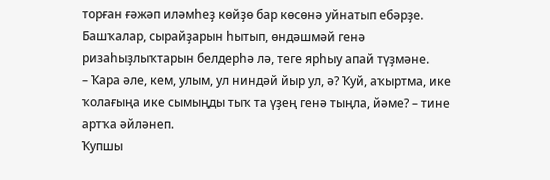торған ғәжәп иләмһеҙ көйҙө бар көсөнә уйнатып ебәрҙе.
Башҡалар, сырайҙарын һытып, өндәшмәй генә ризаһыҙлыҡтарын белдерһә лә, теге ярһыу апай түҙмәне.
– Ҡара әле, кем, улым, ул ниндәй йыр ул, ә? Ҡуй, аҡыртма, ике ҡолағыңа ике сымыңды тыҡ та үҙең генә тыңла, йәме? – тине артҡа әйләнеп.
Ҡупшы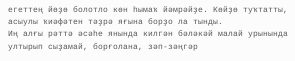егеттең йөҙө болотло көн һымаҡ йәмрәйҙе. Көйҙө туҡтатты, асыулы ҡиәфәтен тәҙрә яғына борҙо ла тынды.
Иң алғы рәттә әсәһе янында килгән бәләкәй малай урынында ултырып сыҙамай, борғолана, зәп-зәңгәр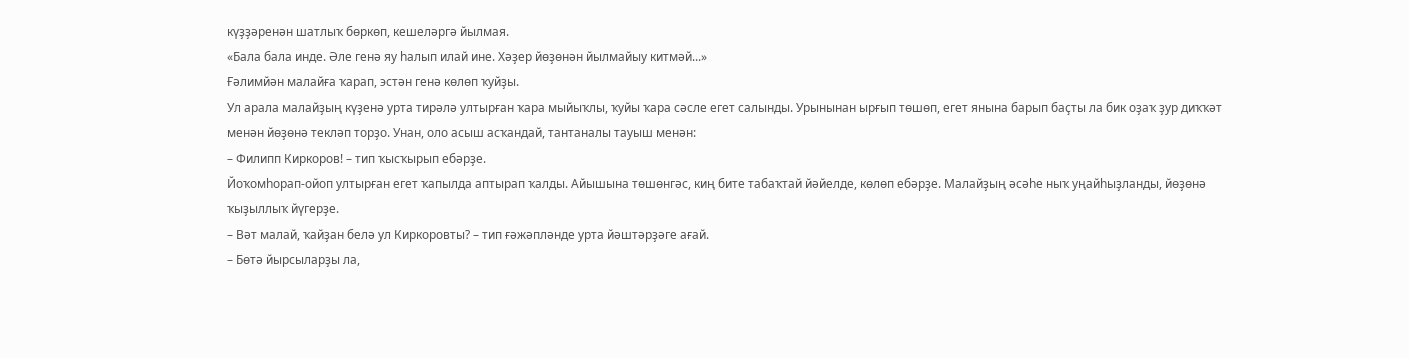күҙҙәренән шатлыҡ бөркөп, кешеләргә йылмая.
«Бала бала инде. Әле генә яу һалып илай ине. Хәҙер йөҙөнән йылмайыу китмәй...»
Ғәлимйән малайға ҡарап, эстән генә көлөп ҡуйҙы.
Ул арала малайҙың күҙенә урта тирәлә ултырған ҡара мыйыҡлы, ҡуйы ҡара сәсле егет салынды. Урынынан ырғып төшөп, егет янына барып баҫты ла бик оҙаҡ ҙур диҡҡәт менән йөҙөнә текләп торҙо. Унан, оло асыш асҡандай, тантаналы тауыш менән:
– Филипп Киркоров! – тип ҡысҡырып ебәрҙе.
Йоҡомһорап-ойоп ултырған егет ҡапылда аптырап ҡалды. Айышына төшөнгәс, киң бите табаҡтай йәйелде, көлөп ебәрҙе. Малайҙың әсәһе ныҡ уңайһыҙланды, йөҙөнә ҡыҙыллыҡ йүгерҙе.
– Вәт малай, ҡайҙан белә ул Киркоровты? – тип ғәжәпләнде урта йәштәрҙәге ағай.
– Бөтә йырсыларҙы ла,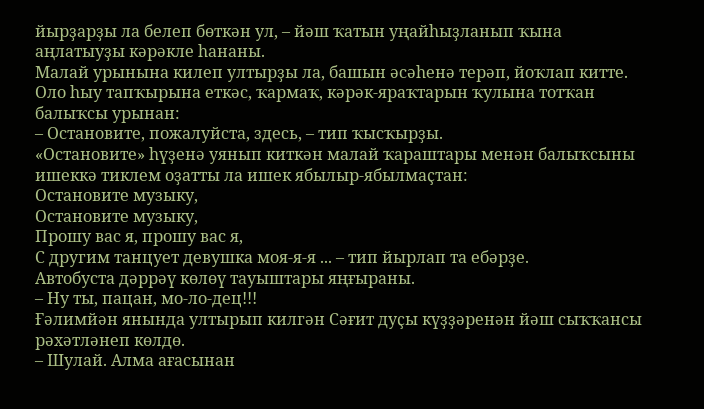йырҙарҙы ла белеп бөткән ул, – йәш ҡатын уңайһыҙланып ҡына аңлатыуҙы кәрәкле һананы.
Малай урынына килеп ултырҙы ла, башын әсәһенә терәп, йоҡлап китте.
Оло һыу тапҡырына еткәс, ҡармаҡ, кәрәк-яраҡтарын ҡулына тотҡан балыҡсы урынан:
– Остановите, пожалуйста, здесь, – тип ҡысҡырҙы.
«Остановите» һүҙенә уянып киткән малай ҡараштары менән балыҡсыны ишеккә тиклем оҙатты ла ишек ябылыр-ябылмаҫтан:
Остановите музыку,
Остановите музыку,
Прошу вас я, прошу вас я,
С другим танцует девушка моя-я-я ... – тип йырлап та ебәрҙе.
Автобуста дәррәү көлөү тауыштары яңғыраны.
– Ну ты, пацан, мо-ло-дец!!!
Ғәлимйән янында ултырып килгән Сәғит дуҫы күҙҙәренән йәш сыҡҡансы рәхәтләнеп көлдө.
– Шулай. Алма ағасынан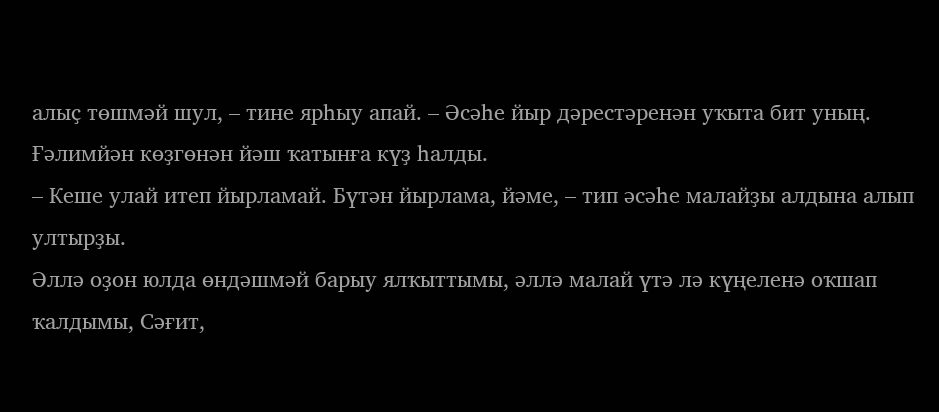алыҫ төшмәй шул, – тине ярһыу апай. – Әсәһе йыр дәрестәренән уҡыта бит уның.
Ғәлимйән көҙгөнән йәш ҡатынға күҙ һалды.
– Кеше улай итеп йырламай. Бүтән йырлама, йәме, – тип әсәһе малайҙы алдына алып ултырҙы.
Әллә оҙон юлда өндәшмәй барыу ялҡыттымы, әллә малай үтә лә күңеленә оҡшап ҡалдымы, Сәғит,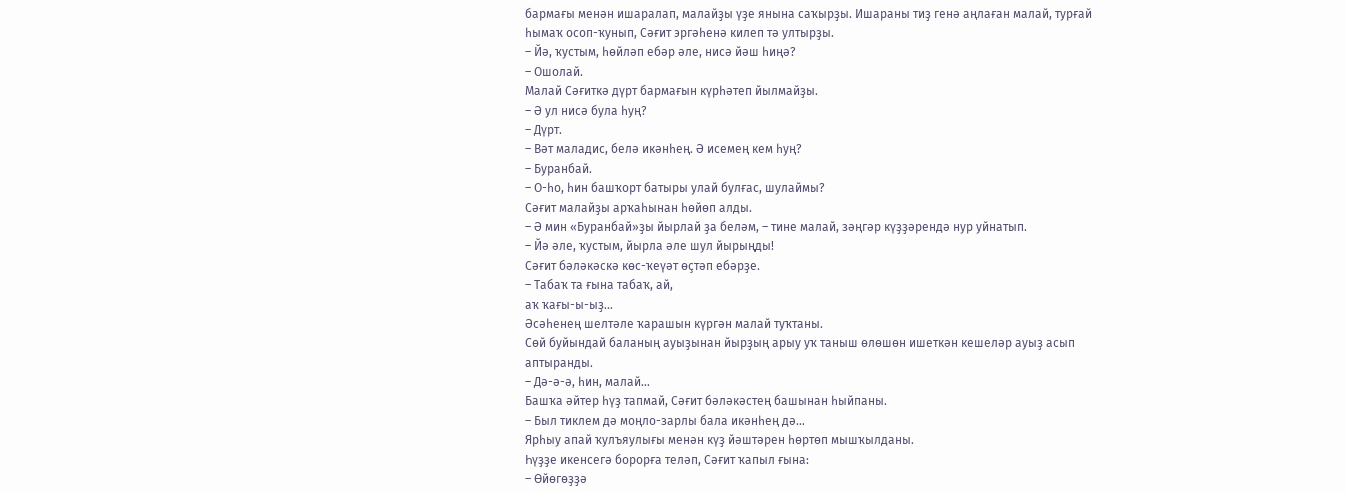бармағы менән ишаралап, малайҙы үҙе янына саҡырҙы. Ишараны тиҙ генә аңлаған малай, турғай һымаҡ осоп-ҡунып, Сәғит эргәһенә килеп тә ултырҙы.
– Йә, ҡустым, һөйләп ебәр әле, нисә йәш һиңә?
– Ошолай.
Малай Сәғиткә дүрт бармағын күрһәтеп йылмайҙы.
– Ә ул нисә була һуң?
– Дүрт.
– Вәт маладис, белә икәнһең. Ә исемең кем һуң?
– Буранбай.
– О-һо, һин башҡорт батыры улай булғас, шулаймы?
Сәғит малайҙы арҡаһынан һөйөп алды.
– Ә мин «Буранбай»ҙы йырлай ҙа беләм, – тине малай, зәңгәр күҙҙәрендә нур уйнатып.
– Йә әле, ҡустым, йырла әле шул йырыңды!
Сәғит бәләкәскә көс-ҡеүәт өҫтәп ебәрҙе.
– Табаҡ та ғына табаҡ, ай,
аҡ ҡағы-ы-ыҙ…
Әсәһенең шелтәле ҡарашын күргән малай туҡтаны.
Сөй буйындай баланың ауыҙынан йырҙың арыу уҡ таныш өлөшөн ишеткән кешеләр ауыҙ асып аптыранды.
– Дә-ә-ә, һин, малай…
Башҡа әйтер һүҙ тапмай, Сәғит бәләкәстең башынан һыйпаны.
– Был тиклем дә моңло-зарлы бала икәнһең дә…
Ярһыу апай ҡулъяулығы менән күҙ йәштәрен һөртөп мышҡылданы.
Һүҙҙе икенсегә борорға теләп, Сәғит ҡапыл ғына:
– Өйөгөҙҙә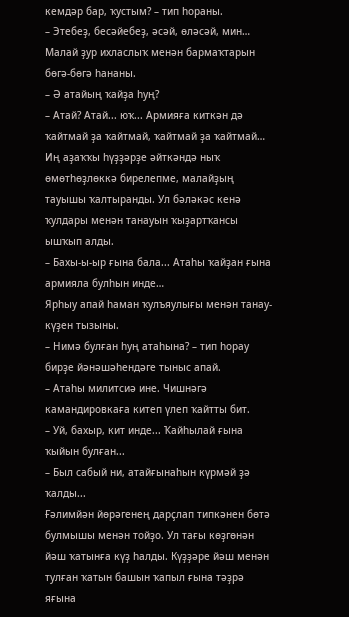кемдәр бар, ҡустым? – тип һораны.
– Этебеҙ, бесәйебеҙ, әсәй, өләсәй, мин…
Малай ҙур ихласлыҡ менән бармаҡтарын бөгә-бөгә һананы.
– Ә атайың ҡайҙа һуң?
– Атай? Атай... юҡ... Армияға киткән дә ҡайтмай ҙа ҡайтмай, ҡайтмай ҙа ҡайтмай…
Иң аҙаҡҡы һүҙҙәрҙе әйткәндә ныҡ өмөтһөҙлөккә бирелепме, малайҙың тауышы ҡалтыранды. Ул бәләкәс кенә ҡулдары менән танауын ҡыҙартҡансы ышҡып алды.
– Бахы-ы-ыр ғына бала... Атаһы ҡайҙан ғына армияла булһын инде…
Ярһыу апай һаман ҡулъяулығы менән танау-күҙен тызыны.
– Нимә булған һуң атаһына? – тип һорау бирҙе йәнәшәһендәге тыныс апай.
– Атаһы милитсиә ине. Чишнәгә камандировкаға китеп үлеп ҡайтты бит.
– Уй, бахыр, кит инде... Ҡайһылай ғына ҡыйын булған...
– Был сабый ни, атайғынаһын күрмәй ҙә ҡалды...
Ғәлимйән йөрәгенең дарҫлап типкәнен бөтә булмышы менән тойҙо. Ул тағы көҙгөнән йәш ҡатынға күҙ һалды. Күҙҙәре йәш менән тулған ҡатын башын ҡапыл ғына тәҙрә яғына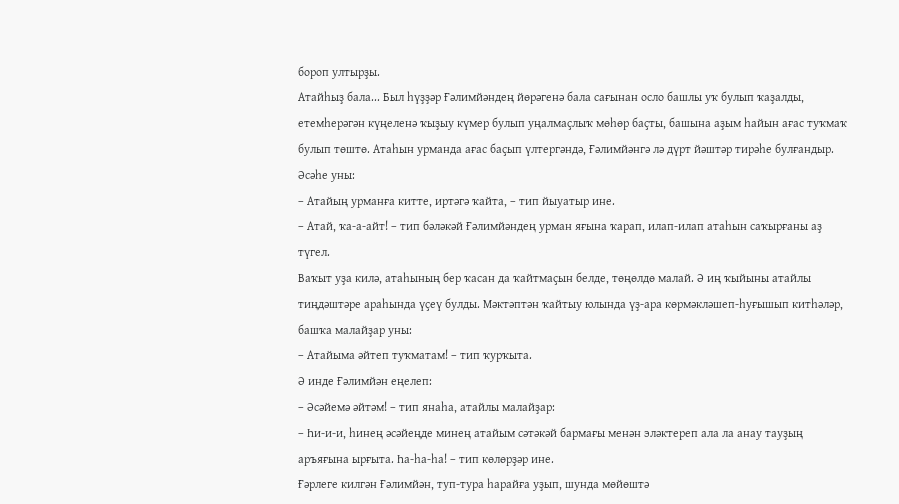бороп ултырҙы.
Атайһыҙ бала... Был һүҙҙәр Ғәлимйәндең йөрәгенә бала сағынан осло башлы уҡ булып ҡаҙалды, етемһерәгән күңеленә ҡыҙыу күмер булып уңалмаҫлыҡ мөһөр баҫты, башына аҙым һайын ағас туҡмаҡ булып төштө. Атаһын урманда ағас баҫып үлтергәндә, Ғәлимйәнгә лә дүрт йәштәр тирәһе булғандыр.
Әсәһе уны:
– Атайың урманға китте, иртәгә ҡайта, – тип йыуатыр ине.
– Атай, ҡа-а-айт! – тип бәләкәй Ғәлимйәндең урман яғына ҡарап, илап-илап атаһын саҡырғаны аҙ түгел.
Ваҡыт уҙа килә, атаһының бер ҡасан да ҡайтмаҫын белде, төңөлдө малай. Ә иң ҡыйыны атайлы тиңдәштәре араһында үҫеү булды. Мәктәптән ҡайтыу юлында үҙ-ара көрмәкләшеп-һуғышып китһәләр, башҡа малайҙар уны:
– Атайыма әйтеп туҡматам! – тип ҡурҡыта.
Ә инде Ғәлимйән еңелеп:
– Әсәйемә әйтәм! – тип янаһа, атайлы малайҙар:
– Һи-и-и, һинең әсәйеңде минең атайым сәтәкәй бармағы менән эләктереп ала ла анау тауҙың аръяғына ырғыта. Һа-һа-һа! – тип көлөрҙәр ине.
Ғәрлеге килгән Ғәлимйән, туп-тура һарайға уҙып, шунда мөйөштә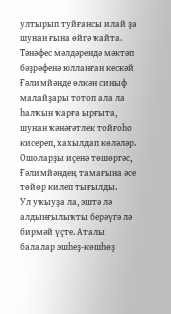ултырып туйғансы илай ҙа шунан ғына өйгә ҡайта.
Тәнәфес мәлдәрендә мәктәп бәҙрәфенә юлланған кескәй Ғәлимйәнде өлкән синыф малайҙары тотоп ала ла һалҡын ҡарға ырғыта, шунан ҡәнәғәтлек тойғоһо кисереп, хахылдап көләләр.
Ошоларҙы иҫенә төшөргәс, Ғәлимйәндең тамағына әсе төйөр килеп тығылды.
Ул уҡыуҙа ла, эштә лә алдынғылыҡты берәүгә лә бирмәй үҫте. Аталы балалар эшһеҙ-көшһөҙ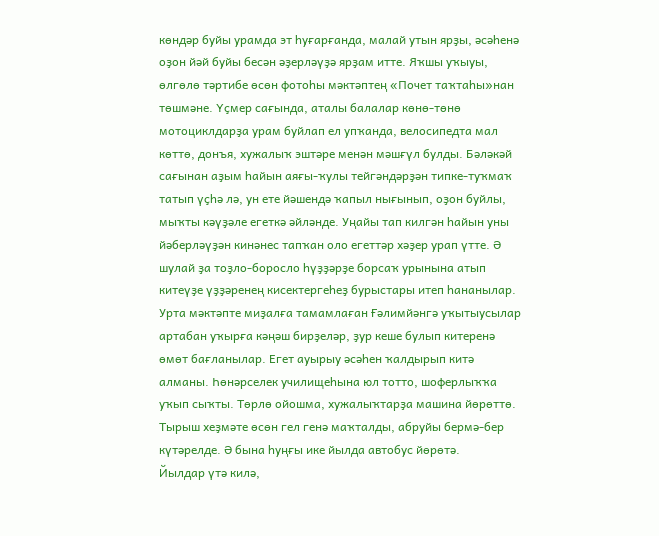көндәр буйы урамда эт һуғарғанда, малай утын ярҙы, әсәһенә оҙон йәй буйы бесән әҙерләүҙә ярҙам итте. Яҡшы уҡыуы, өлгөлө тәртибе өсөн фотоһы мәктәптең «Почет таҡтаһы»нан төшмәне. Үҫмер сағында, аталы балалар көнө-төнө мотоциклдарҙа урам буйлап ел упҡанда, велосипедта мал көттө, донъя, хужалыҡ эштәре менән мәшғүл булды. Бәләкәй сағынан аҙым һайын аяғы-ҡулы тейгәндәрҙән типке-туҡмаҡ татып үҫһә лә, ун ете йәшендә ҡапыл нығынып, оҙон буйлы, мыҡты кәүҙәле егеткә әйләнде. Уңайы тап килгән һайын уны йәберләүҙән кинәнес тапҡан оло егеттәр хәҙер урап үтте. Ә шулай ҙа тоҙло-боросло һүҙҙәрҙе борсаҡ урынына атып китеүҙе үҙҙәренең кисектергеһеҙ бурыстары итеп һананылар.
Урта мәктәпте миҙалға тамамлаған Ғәлимйәнгә уҡытыусылар артабан уҡырға кәңәш бирҙеләр, ҙур кеше булып китеренә өмөт бағланылар. Егет ауырыу әсәһен ҡалдырып китә алманы. Һөнәрселек училищеһына юл тотто, шоферлыҡҡа уҡып сыҡты. Төрлө ойошма, хужалыҡтарҙа машина йөрөттө. Тырыш хеҙмәте өсөн гел генә маҡталды, абруйы бермә-бер күтәрелде. Ә бына һуңғы ике йылда автобус йөрөтә.
Йылдар үтә килә,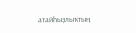атайһыҙлыҡтың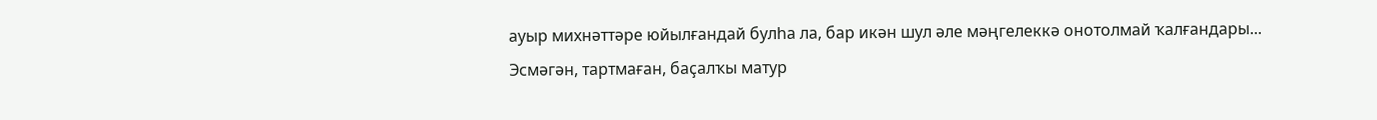ауыр михнәттәре юйылғандай булһа ла, бар икән шул әле мәңгелеккә онотолмай ҡалғандары...
Эсмәгән, тартмаған, баҫалҡы матур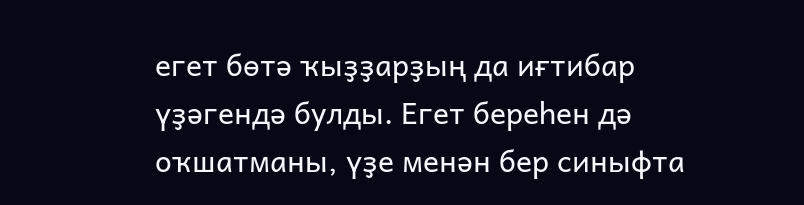егет бөтә ҡыҙҙарҙың да иғтибар үҙәгендә булды. Егет береһен дә оҡшатманы, үҙе менән бер синыфта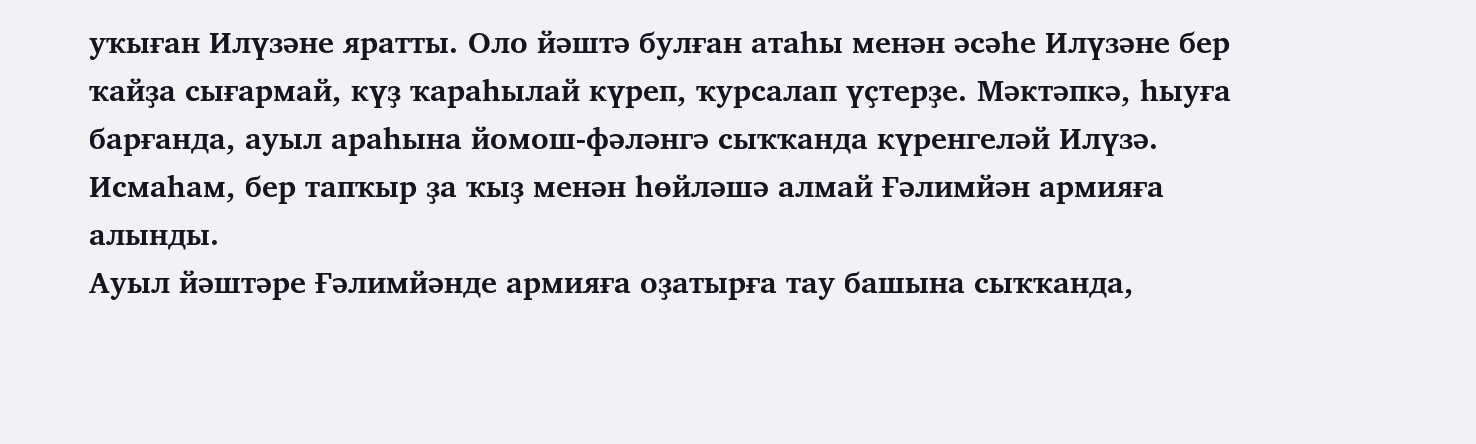уҡыған Илүзәне яратты. Оло йәштә булған атаһы менән әсәһе Илүзәне бер ҡайҙа сығармай, күҙ ҡараһылай күреп, ҡурсалап үҫтерҙе. Мәктәпкә, һыуға барғанда, ауыл араһына йомош-фәләнгә сыҡҡанда күренгеләй Илүзә. Исмаһам, бер тапҡыр ҙа ҡыҙ менән һөйләшә алмай Ғәлимйән армияға алынды.
Ауыл йәштәре Ғәлимйәнде армияға оҙатырға тау башына сыҡҡанда,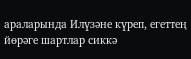араларында Илүзәне күреп, егеттең йөрәге шартлар сиккә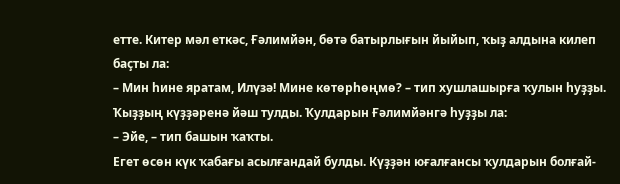етте. Китер мәл еткәс, Ғәлимйән, бөтә батырлығын йыйып, ҡыҙ алдына килеп баҫты ла:
– Мин һине яратам, Илүзә! Мине көтөрһөңмө? – тип хушлашырға ҡулын һуҙҙы. Ҡыҙҙың күҙҙәренә йәш тулды. Ҡулдарын Ғәлимйәнгә һуҙҙы ла:
– Эйе, – тип башын ҡаҡты.
Егет өсөн күк ҡабағы асылғандай булды. Күҙҙән юғалғансы ҡулдарын болғай-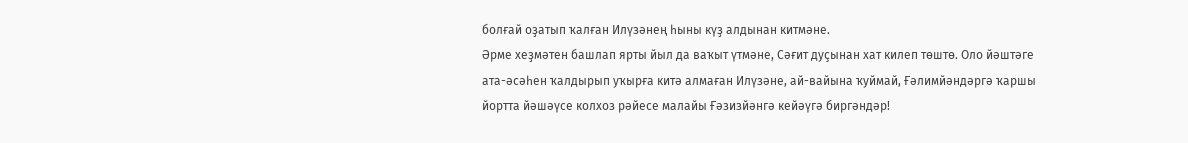болғай оҙатып ҡалған Илүзәнең һыны күҙ алдынан китмәне.
Әрме хеҙмәтен башлап ярты йыл да ваҡыт үтмәне, Сәғит дуҫынан хат килеп төштө. Оло йәштәге ата-әсәһен ҡалдырып уҡырға китә алмаған Илүзәне, ай-вайына ҡуймай, Ғәлимйәндәргә ҡаршы йортта йәшәүсе колхоз рәйесе малайы Ғәзизйәнгә кейәүгә биргәндәр!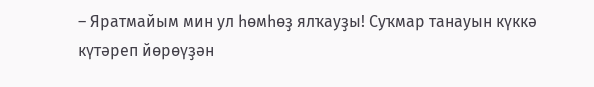– Яратмайым мин ул һөмһөҙ ялҡауҙы! Суҡмар танауын күккә күтәреп йөрөүҙән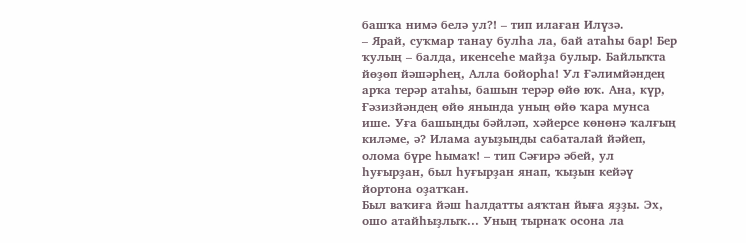башҡа нимә белә ул?! – тип илаған Илүзә.
– Ярай, суҡмар танау булһа ла, бай атаһы бар! Бер ҡулың – балда, икенсеһе майҙа булыр. Байлыҡта йөҙөп йәшәрһең, Алла бойорһа! Ул Ғәлимйәндең арҡа терәр атаһы, башын терәр өйө юҡ. Ана, күр, Ғәзизйәндең өйө янында уның өйө ҡара мунса ише. Уға башыңды бәйләп, хәйерсе көнөнә ҡалғың киләме, ә? Илама ауыҙыңды сабаталай йәйеп, олома бүре һымаҡ! – тип Сәғирә әбей, ул һуғырҙан, был һуғырҙан янап, ҡыҙын кейәү йортона оҙатҡан.
Был ваҡиға йәш һалдатты аяҡтан йыға яҙҙы. Эх, ошо атайһыҙлыҡ... Уның тырнаҡ осона ла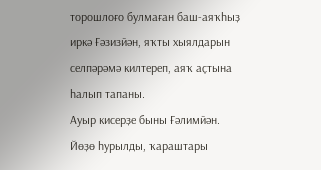торошлоғо булмаған баш-аяҡһыҙ иркә Ғәзизйән, яҡты хыялдарын селпәрәмә килтереп, аяҡ аҫтына һалып тапаны.
Ауыр кисерҙе быны Ғәлимйән. Йөҙө һурылды, ҡараштары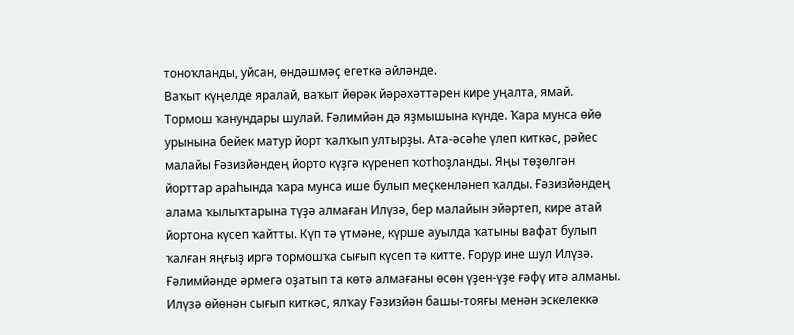тоноҡланды, уйсан, өндәшмәҫ егеткә әйләнде.
Ваҡыт күңелде яралай, ваҡыт йөрәк йәрәхәттәрен кире уңалта, ямай. Тормош ҡанундары шулай. Ғәлимйән дә яҙмышына күнде. Ҡара мунса өйө урынына бейек матур йорт ҡалҡып ултырҙы. Ата-әсәһе үлеп киткәс, рәйес малайы Ғәзизйәндең йорто күҙгә күренеп ҡотһоҙланды. Яңы төҙөлгән йорттар араһында ҡара мунса ише булып меҫкенләнеп ҡалды. Ғәзизйәндең алама ҡылыҡтарына түҙә алмаған Илүзә, бер малайын эйәртеп, кире атай йортона күсеп ҡайтты. Күп тә үтмәне, күрше ауылда ҡатыны вафат булып ҡалған яңғыҙ иргә тормошҡа сығып күсеп тә китте. Ғорур ине шул Илүзә. Ғәлимйәнде әрмегә оҙатып та көтә алмағаны өсөн үҙен-үҙе ғәфү итә алманы.
Илүзә өйөнән сығып киткәс, ялҡау Ғәзизйән башы-тояғы менән эскелеккә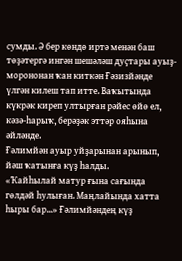сумды. Ә бер көндө иртә менән баш төҙәтергә ингән шешәләш дуҫтары ауыҙ-морононан ҡан киткән Ғәзизйәнде үлгән килеш тап итте. Ваҡытында күкрәк киреп ултырған рәйес өйө ел, кәзә-һарыҡ, берәҙәк эттәр ояһына әйләнде.
Ғәлимйән ауыр уйҙарынан арынып, йәш ҡатынға күҙ һалды.
«Ҡайһылай матур ғына сағында гөлдәй һулыған. Маңлайында хатта һыры бар...» Ғәлимйәндең күҙ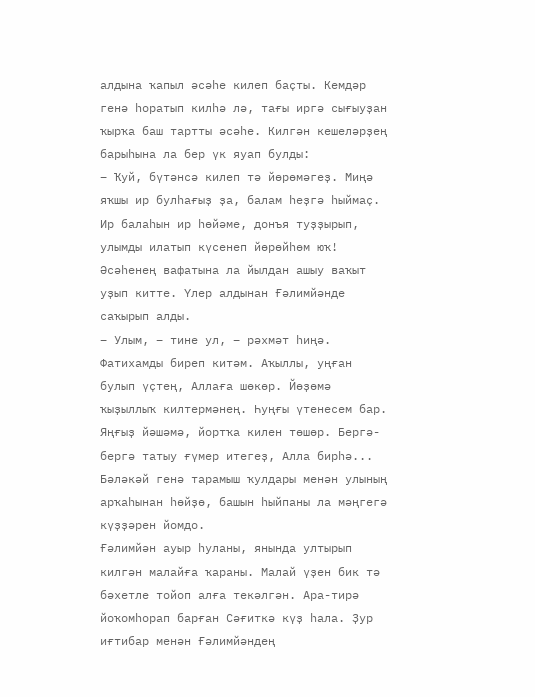алдына ҡапыл әсәһе килеп баҫты. Кемдәр генә һоратып килһә лә, тағы иргә сығыуҙан ҡырҡа баш тартты әсәһе. Килгән кешеләрҙең барыһына ла бер үк яуап булды:
– Ҡуй, бүтәнсә килеп тә йөрөмәгеҙ. Миңә яҡшы ир булһағыҙ ҙа, балам һеҙгә һыймаҫ. Ир балаһын ир һөйәме, донъя туҙҙырып, улымды илатып күсенеп йөрөйһөм юҡ!
Әсәһенең вафатына ла йылдан ашыу ваҡыт уҙып китте. Үлер алдынан Ғәлимйәнде саҡырып алды.
– Улым, – тине ул, – рәхмәт һиңә. Фатихамды биреп китәм. Аҡыллы, уңған булып үҫтең, Аллаға шөкөр. Йөҙөмә ҡыҙыллыҡ килтермәнең. Һуңғы үтенесем бар. Яңғыҙ йәшәмә, йортҡа килен төшөр. Бергә-бергә татыу ғүмер итегеҙ, Алла бирһә...
Бәләкәй генә тарамыш ҡулдары менән улының арҡаһынан һөйҙө, башын һыйпаны ла мәңгегә күҙҙәрен йомдо.
Ғәлимйән ауыр һуланы, янында ултырып килгән малайға ҡараны. Малай үҙен бик тә бәхетле тойоп алға текәлгән. Ара-тирә йоҡомһорап барған Сәғиткә күҙ һала. Ҙур иғтибар менән Ғәлимйәндең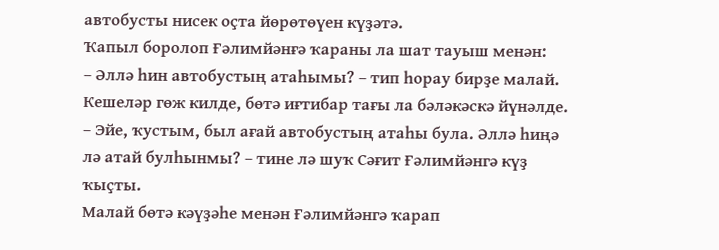автобусты нисек оҫта йөрөтөүен күҙәтә.
Ҡапыл боролоп Ғәлимйәнғә ҡараны ла шат тауыш менән:
– Әллә һин автобустың атаһымы? – тип һорау бирҙе малай.
Кешеләр гөж килде, бөтә иғтибар тағы ла бәләкәскә йүнәлде.
– Эйе, ҡустым, был ағай автобустың атаһы була. Әллә һиңә лә атай булһынмы? – тине лә шуҡ Сәғит Ғәлимйәнгә күҙ ҡыҫты.
Малай бөтә кәүҙәһе менән Ғәлимйәнгә ҡарап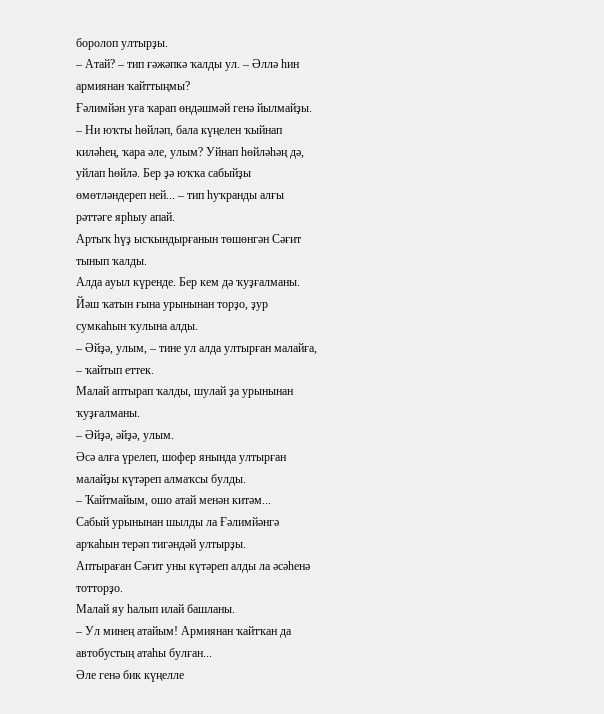боролоп ултырҙы.
– Атай? – тип ғәжәпкә ҡалды ул. – Әллә һин армиянан ҡайттыңмы?
Ғәлимйән уға ҡарап өндәшмәй генә йылмайҙы.
– Ни юҡты һөйләп, бала күңелен ҡыйнап киләһең, ҡара әле, улым? Уйнап һөйләһәң дә, уйлап һөйлә. Бер ҙә юҡҡа сабыйҙы өмөтләндереп ней... – тип һуҡранды алғы рәттәге ярһыу апай.
Артыҡ һүҙ ысҡындырғанын төшөнгән Сәғит тынып ҡалды.
Алда ауыл күренде. Бер кем дә ҡуҙғалманы. Йәш ҡатын ғына урынынан торҙо, ҙур сумкаһын ҡулына алды.
– Әйҙә, улым, – тине ул алда ултырған малайға, – ҡайтып еттек.
Малай аптырап ҡалды, шулай ҙа урынынан ҡуҙғалманы.
– Әйҙә, әйҙә, улым.
Әсә алға үрелеп, шофер янында ултырған малайҙы күтәреп алмаҡсы булды.
– Ҡайтмайым, ошо атай менән китәм...
Сабый урынынан шылды ла Ғәлимйәнгә арҡаһын терәп тигәндәй ултырҙы.
Аптыраған Сәғит уны күтәреп алды ла әсәһенә тотторҙо.
Малай яу һалып илай башланы.
– Ул минең атайым! Армиянан ҡайтҡан да автобустың атаһы булған...
Әле генә бик күңелле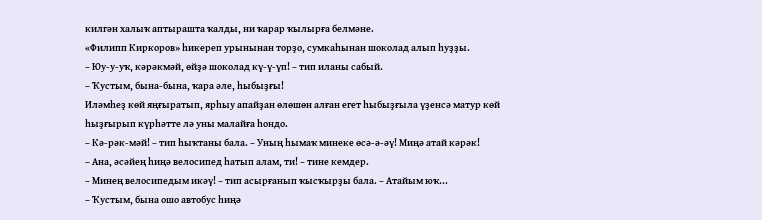килгән халыҡ аптырашта ҡалды, ни ҡарар ҡылырға белмәне.
«Филипп Киркоров» һикереп урынынан торҙо, сумкаһынан шоколад алып һуҙҙы.
– Юу-у-уҡ, кәрәкмәй, өйҙә шоколад кү-ү-үп! – тип иланы сабый.
– Ҡустым, бына-бына, ҡара әле, һыбыҙғы!
Иләмһеҙ көй яңғыратып, ярһыу апайҙан өлөшөн алған егет һыбыҙғыла үҙенсә матур көй һыҙғырып күрһәтте лә уны малайға һондо.
– Кә-рәк-мәй! – тип һыҡтаны бала. – Уның һымаҡ минеке өсә-ә-әү! Миңә атай кәрәк!
– Ана, әсәйең һиңә велосипед һатып алам, ти! – тине кемдер.
– Минең велосипедым икәү! – тип асырғанып ҡысҡырҙы бала. – Атайым юҡ...
– Ҡустым, бына ошо автобус һиңә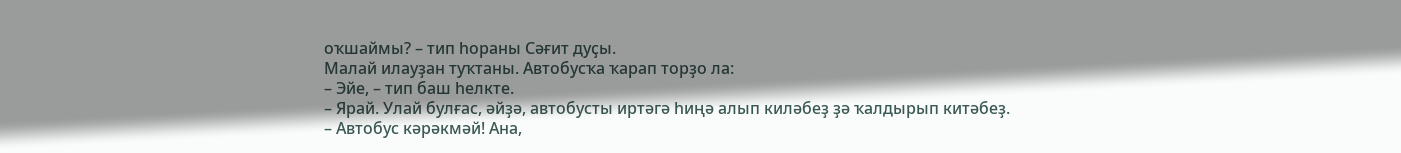оҡшаймы? – тип һораны Сәғит дуҫы.
Малай илауҙан туҡтаны. Автобусҡа ҡарап торҙо ла:
– Эйе, – тип баш һелкте.
– Ярай. Улай булғас, әйҙә, автобусты иртәгә һиңә алып киләбеҙ ҙә ҡалдырып китәбеҙ.
– Автобус кәрәкмәй! Ана,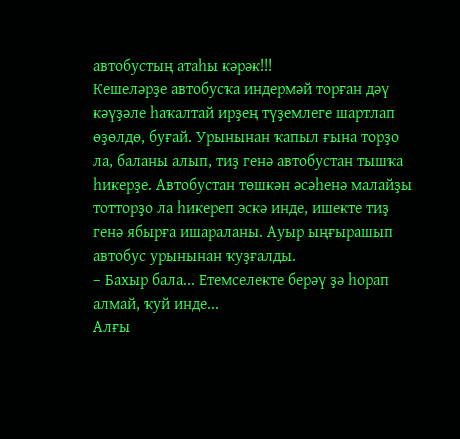автобустың атаһы кәрәк!!!
Кешеләрҙе автобусҡа индермәй торған дәү кәүҙәле һаҡалтай ирҙең түҙемлеге шартлап өҙөлдө, буғай. Урынынан ҡапыл ғына торҙо ла, баланы алып, тиҙ генә автобустан тышҡа һикерҙе. Автобустан төшкән әсәһенә малайҙы тотторҙо ла һикереп эскә инде, ишекте тиҙ генә ябырға ишараланы. Ауыр ыңғырашып автобус урынынан ҡуҙғалды.
– Бахыр бала... Етемселекте берәү ҙә һорап алмай, ҡуй инде...
Алғы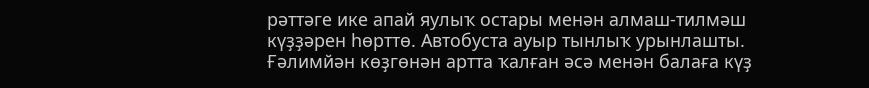рәттәге ике апай яулыҡ остары менән алмаш-тилмәш күҙҙәрен һөрттө. Автобуста ауыр тынлыҡ урынлашты.
Ғәлимйән көҙгөнән артта ҡалған әсә менән балаға күҙ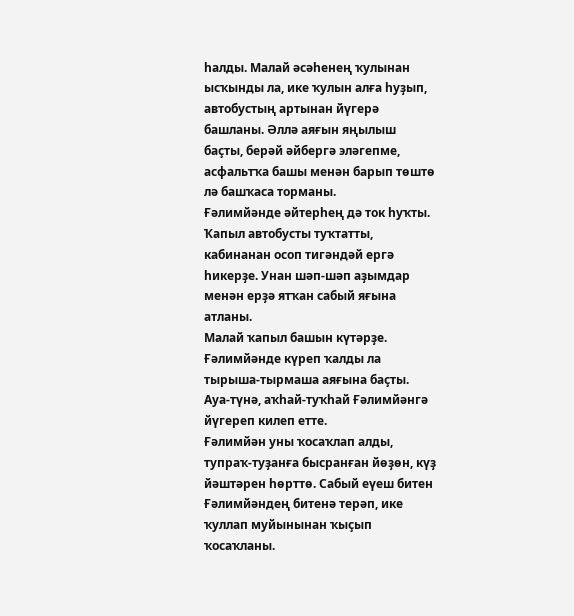һалды. Малай әсәһенең ҡулынан ысҡынды ла, ике ҡулын алға һуҙып, автобустың артынан йүгерә башланы. Әллә аяғын яңылыш баҫты, берәй әйбергә эләгепме, асфальтҡа башы менән барып төштө лә башҡаса торманы.
Ғәлимйәнде әйтерһең дә ток һуҡты. Ҡапыл автобусты туҡтатты, кабинанан осоп тигәндәй ергә һикерҙе. Унан шәп-шәп аҙымдар менән ерҙә ятҡан сабый яғына атланы.
Малай ҡапыл башын күтәрҙе. Ғәлимйәнде күреп ҡалды ла тырыша-тырмаша аяғына баҫты. Ауа-түнә, аҡһай-туҡһай Ғәлимйәнгә йүгереп килеп етте.
Ғәлимйән уны ҡосаҡлап алды, тупраҡ-туҙанға бысранған йөҙөн, күҙ йәштәрен һөрттө. Сабый еүеш битен Ғәлимйәндең битенә терәп, ике ҡуллап муйынынан ҡыҫып ҡосаҡланы.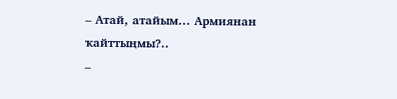– Атай, атайым... Армиянан ҡайттыңмы?..
–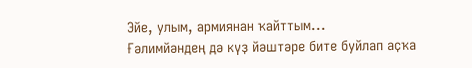Эйе, улым, армиянан ҡайттым...
Ғәлимйәндең дә күҙ йәштәре бите буйлап аҫҡа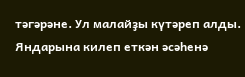тәгәрәне. Ул малайҙы күтәреп алды. Яндарына килеп еткән әсәһенә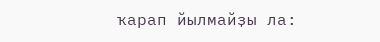ҡарап йылмайҙы ла: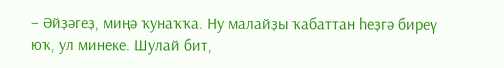– Әйҙәгеҙ, миңә ҡунаҡҡа. Ну малайҙы ҡабаттан һеҙгә биреү юҡ, ул минеке. Шулай бит,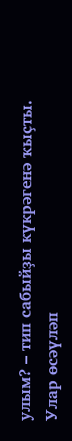улым? – тип сабыйҙы күкрәгенә ҡыҫты.
Улар өсәүләп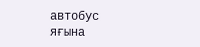автобус яғына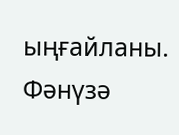ыңғайланы.
Фәнүзә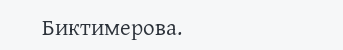Биктимерова.